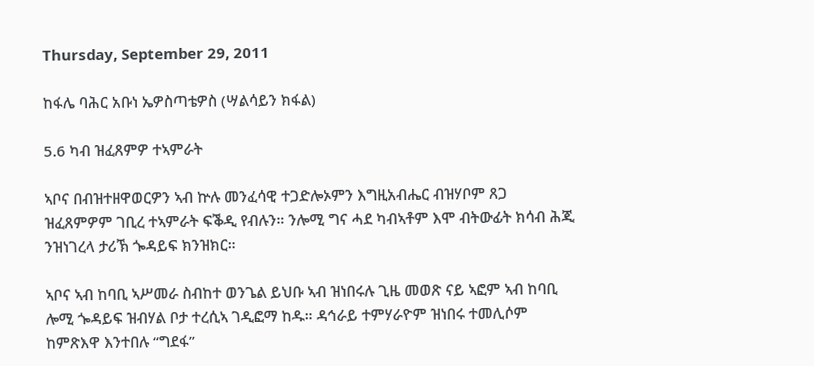Thursday, September 29, 2011

ከፋሌ ባሕር አቡነ ኤዎስጣቴዎስ (ሣልሳይን ክፋል)

5.6 ካብ ዝፈጸምዎ ተኣምራት

ኣቦና በብዝተዘዋወርዎን ኣብ ኵሉ መንፈሳዊ ተጋድሎኦምን እግዚአብሔር ብዝሃቦም ጸጋ ዝፈጸምዎም ገቢረ ተኣምራት ፍቕዲ የብሉን። ንሎሚ ግና ሓደ ካብኣቶም እሞ ብትውፊት ክሳብ ሕጂ ንዝነገረላ ታሪኽ ጐዳይፍ ክንዝክር።

ኣቦና ኣብ ከባቢ ኣሥመራ ስብከተ ወንጌል ይህቡ ኣብ ዝነበሩሉ ጊዜ መወጽ ናይ ኣፎም ኣብ ከባቢ ሎሚ ጐዳይፍ ዝብሃል ቦታ ተረሲኣ ገዲፎማ ከዱ። ዳኅራይ ተምሃራዮም ዝነበሩ ተመሊሶም ከምጽእዋ እንተበሉ “ግደፋ”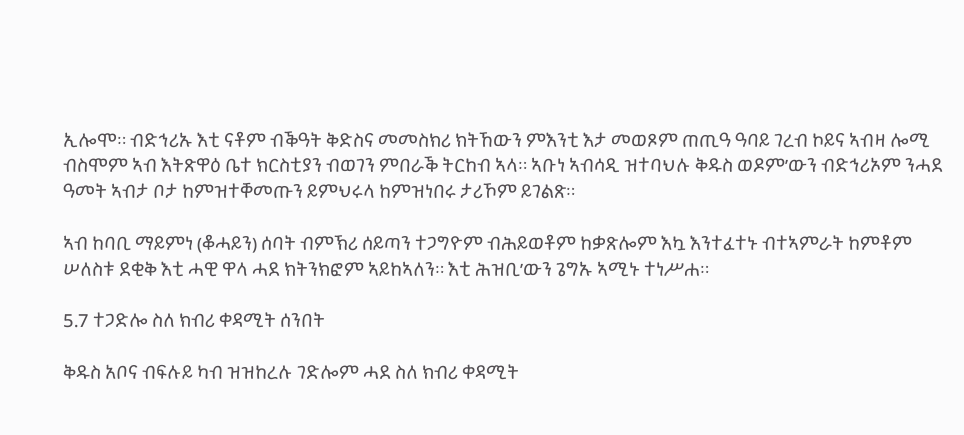ኢሎሞ። ብድኅሪኡ እቲ ናቶም ብቕዓት ቅድስና መመስክሪ ክትኸውን ምእንቲ እታ መወጾም ጠጢዓ ዓባይ ገረብ ኮይና ኣብዛ ሎሚ ብስሞም ኣብ እትጽዋዕ ቤተ ክርስቲያን ብወገን ምበራቕ ትርከብ ኣላ። ኣቡነ ኣብሳዲ ዝተባህሉ ቅዱስ ወዶም’ውን ብድኅሪኦም ንሓደ ዓመት ኣብታ ቦታ ከምዝተቐመጡን ይምህሩላ ከምዝነበሩ ታሪኾም ይገልጽ።

ኣብ ከባቢ ማይምነ (ቆሓይን) ሰባት ብምኽሪ ሰይጣን ተጋግዮም ብሕይወቶም ከቃጽሎም እኳ እንተፈተኑ ብተኣምራት ከምቶም ሠለስቱ ደቂቅ እቲ ሓዊ ዋላ ሓደ ክትንክፎም ኣይከኣለን። እቲ ሕዝቢ’ውን ጌግኡ ኣሚኑ ተነሥሐ።

5.7 ተጋድሎ ስለ ክብሪ ቀዳሚት ሰንበት

ቅዱስ አቦና ብፍሉይ ካብ ዝዝከረሉ ገድሎም ሓደ ስለ ክብሪ ቀዳሚት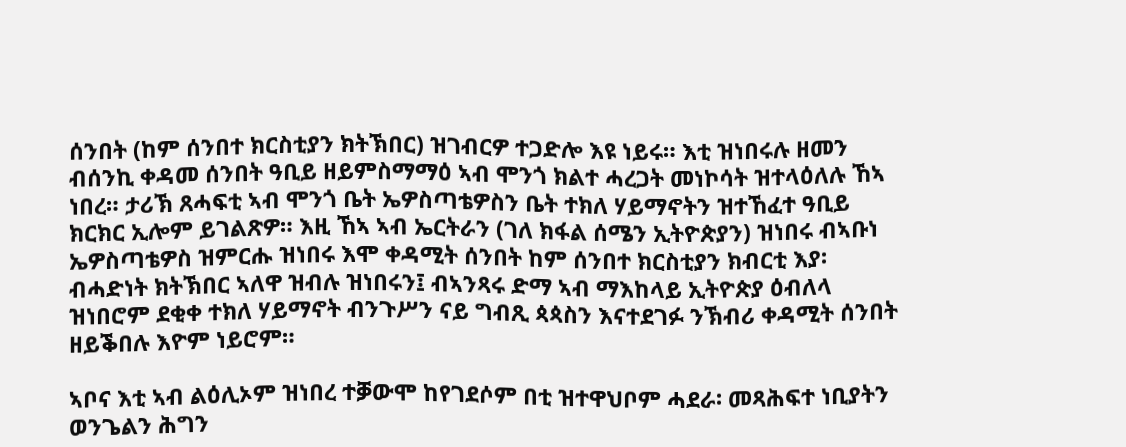ሰንበት (ከም ሰንበተ ክርስቲያን ክትኽበር) ዝገብርዎ ተጋድሎ እዩ ነይሩ። እቲ ዝነበሩሉ ዘመን ብሰንኪ ቀዳመ ሰንበት ዓቢይ ዘይምስማማዕ ኣብ ሞንጎ ክልተ ሓረጋት መነኮሳት ዝተላዕለሉ ኸኣ ነበረ። ታሪኽ ጸሓፍቲ ኣብ ሞንጎ ቤት ኤዎስጣቴዎስን ቤት ተክለ ሃይማኖትን ዝተኸፈተ ዓቢይ ክርክር ኢሎም ይገልጽዎ። እዚ ኸኣ ኣብ ኤርትራን (ገለ ክፋል ሰሜን ኢትዮጵያን) ዝነበሩ ብኣቡነ ኤዎስጣቴዎስ ዝምርሑ ዝነበሩ እሞ ቀዳሚት ሰንበት ከም ሰንበተ ክርስቲያን ክብርቲ እያ፡ ብሓድነት ክትኽበር ኣለዋ ዝብሉ ዝነበሩን፤ ብኣንጻሩ ድማ ኣብ ማእከላይ ኢትዮጵያ ዕብለላ ዝነበሮም ደቂቀ ተክለ ሃይማኖት ብንጉሥን ናይ ግብጺ ጳጳስን እናተደገፉ ንኽብሪ ቀዳሚት ሰንበት ዘይቕበሉ እዮም ነይሮም።

ኣቦና እቲ ኣብ ልዕሊኦም ዝነበረ ተቓውሞ ከየገደሶም በቲ ዝተዋህቦም ሓደራ፡ መጻሕፍተ ነቢያትን ወንጌልን ሕግን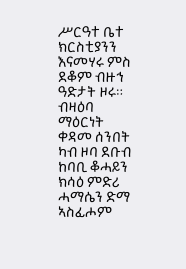ሥርዓተ ቤተ ክርስቲያንን እናመሃሩ ምስ ደቆም ብዙኅ ዓድታት ዞሩ። ብዛዕባ ማዕርነት ቀዳመ ሰንበት ካብ ዞባ ደቡብ ከባቢ ቆሓይን ክሳዕ ምድሪ ሓማሴን ድማ ኣስፊሖም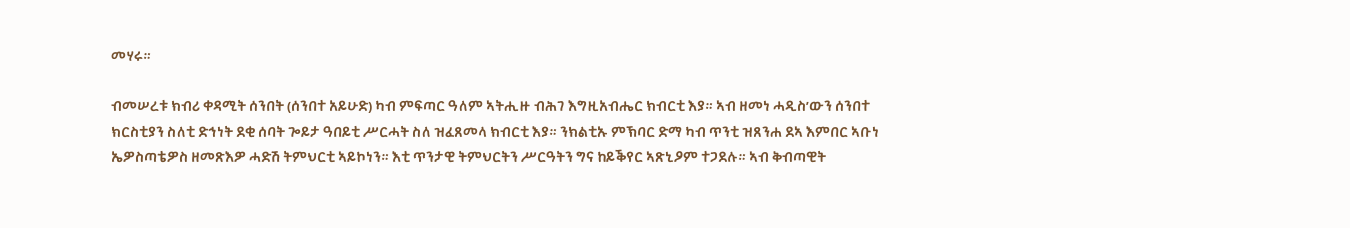መሃሩ።

ብመሠረቱ ክብሪ ቀዳሚት ሰንበት (ሰንበተ አይሁድ) ካብ ምፍጣር ዓለም ኣትሒዙ ብሕገ እግዚአብሔር ክብርቲ እያ። ኣብ ዘመነ ሓዲስ’ውን ሰንበተ ክርስቲያን ስለቲ ድኅነት ደቂ ሰባት ጐይታ ዓበይቲ ሥርሓት ስለ ዝፈጸመላ ክብርቲ እያ። ንክልቲኡ ምኽባር ድማ ካብ ጥንቲ ዝጸንሐ ደኣ እምበር ኣቡነ ኤዎስጣቴዎስ ዘመጽእዎ ሓድሽ ትምህርቲ ኣይኮነን። እቲ ጥንታዊ ትምህርትን ሥርዓትን ግና ከይቕየር ኣጽኒዖም ተጋደሉ። ኣብ ቅብጣዊት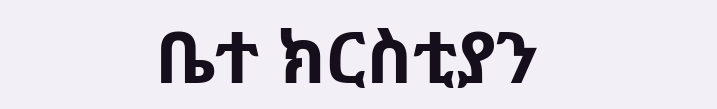ቤተ ክርስቲያን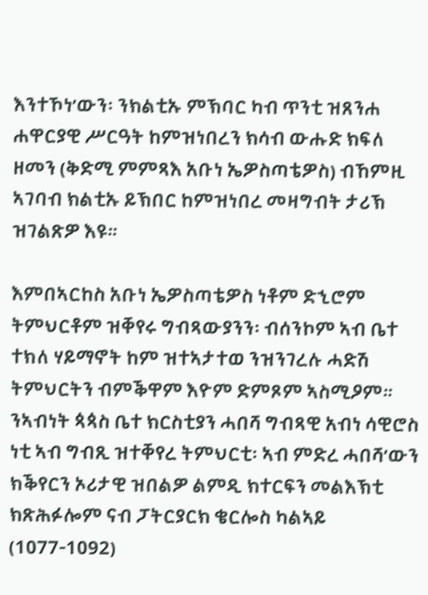እንተኾነ’ውን፡ ንክልቲኡ ምኽባር ካብ ጥንቲ ዝጸንሐ ሐዋርያዊ ሥርዓት ከምዝነበረን ክሳብ ውሑድ ክፍለ ዘመን (ቅድሚ ምምጻእ አቡነ ኤዎስጣቴዎስ) ብኸምዚ ኣገባብ ክልቲኡ ይኽበር ከምዝነበረ መዛግብት ታሪኽ ዝገልጽዎ እዩ።

እምበኣርከስ አቡነ ኤዎስጣቴዎስ ነቶም ድኂሮም ትምህርቶም ዝቐየሩ ግብጻውያንን፡ ብሰንኮም ኣብ ቤተ ተክለ ሃይማኖት ከም ዝተኣታተወ ንዝንገረሉ ሓድሽ ትምህርትን ብምቕዋም እዮም ድምጾም ኣስሚዖም። ንኣብነት ጳጳስ ቤተ ክርስቲያን ሓበሻ ግብጻዊ አብነ ሳዊሮስ ነቲ ኣብ ግብጺ ዝተቐየረ ትምህርቲ፡ ኣብ ምድረ ሓበሻ’ውን ክቕየርን ኦሪታዊ ዝበልዎ ልምዲ ክተርፍን መልእኽቲ ክጽሕፉሎም ናብ ፓትርያርክ ቄርሎስ ካልኣይ (1077-1092)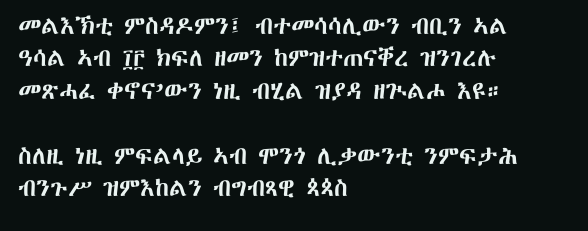መልእኽቲ ምስዳዶምን፤ ብተመሳሳሊውን ብቢን ኣል ዓሳል ኣብ ፲፫ ክፍለ ዘመን ከምዝተጠናቐረ ዝንገረሉ መጽሓፈ ቀኖና’ውን ነዚ ብሂል ዝያዳ ዘጒልሖ እዩ።

ስለዚ ነዚ ምፍልላይ ኣብ ሞንጎ ሊቃውንቲ ንምፍታሕ ብንጉሥ ዝምእከልን ብግብጻዊ ጳጳስ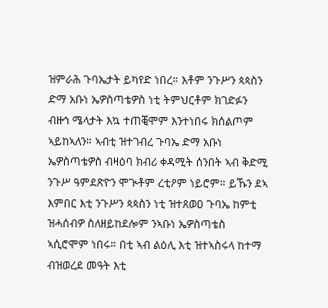ዝምራሕ ጉባኤታት ይካየድ ነበረ። እቶም ንጉሥን ጳጳስን ድማ አቡነ ኤዎስጣቴዎስ ነቲ ትምህርቶም ክገድፉን ብዙኅ ሜላታት እኳ ተጠቒሞም እንተነበሩ ክሰልጦም ኣይከኣለን። ኣብቲ ዝተገብረ ጉባኤ ድማ አቡነ ኤዎስጣቴዎስ ብዛዕባ ክብሪ ቀዳሚት ሰንበት ኣብ ቅድሚ ንጉሥ ዓምደጽዮን ሞጒቶም ረቲዖም ነይሮም። ይኹን ደኣ እምበር እቲ ንጉሥን ጳጳስን ነቲ ዝተጸወዐ ጉባኤ ከምቲ ዝሓሰብዎ ስለዘይከደሎም ንኣቡነ ኤዎስጣቴስ ኣሲሮሞም ነበሩ። በቲ ኣብ ልዕሊ እቲ ዝተኣስሩላ ከተማ ብዝወረደ መዓት እቲ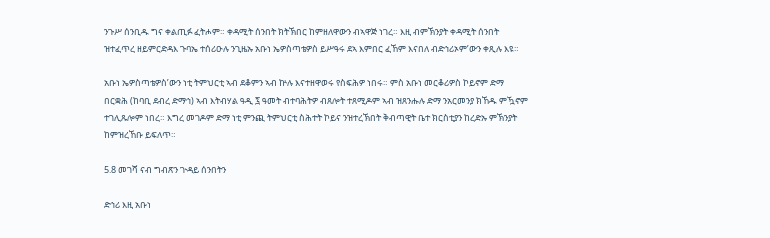ንጉሥ ሰንቢዱ ግና ቀልጢፉ ፈትሖም። ቀዳሚት ሰንበት ክትኽበር ከምዘለዋውን ብኣዋጅ ነገረ። እዚ ብምኽንያት ቀዳሚት ሰንበት ዝተፈጥረ ዘይምርድዳእ ጉባኤ ተሰሪዑሉ ንጊዜኡ አቡነ ኤዎስጣቴዎስ ይሥዓሩ ደኣ እምበር ፈኸም እናበለ ብድኅሪኦም’ውን ቀጺሉ እዩ።

አቡነ ኤዎስጣቴዎስ’ውን ነቲ ትምህርቲ ኣብ ደቆምን ኣብ ኵሉ እናተዘዋወሩ የስፍሕዎ ነበሩ። ምስ አቡነ መርቆሪዎስ ኮይኖም ድማ በርቋሕ (ከባቢ ደብረ ድማኅ) ኣብ እትብሃል ዓዲ ፯ ዓመት ብተባሕትዎ ብጸሎት ተጸሚዶም ኣብ ዝጸንሑሉ ድማ ንአርመንያ ክኸዱ ምዃኖም ተገሊጹሎም ነበረ። እግረ መገዶም ድማ ነቲ ምንጪ ትምህርቲ ስሕተት ኮይና ንዝተረኽበት ቅብጣዊት ቤተ ክርስቲያን ከረድኡ ምኽንያት ከምዝረኸቡ ይፍለጥ።

5.8 መገሻ ናብ ግብጽን ጒዳይ ሰንበትን

ድኅሪ እዚ አቡነ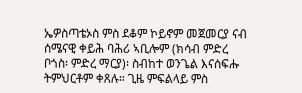ኤዎስጣቴኦስ ምስ ደቆም ኮይኖም መጀመርያ ናብ ሰሜናዊ ቀይሕ ባሕሪ ኣቢሎም (ክሳብ ምድረ ቦጎስ፡ ምድረ ማርያ)፡ ስብከተ ወንጌል እናሰፍሑ ትምህርቶም ቀጸሉ። ጊዜ ምፍልላይ ምስ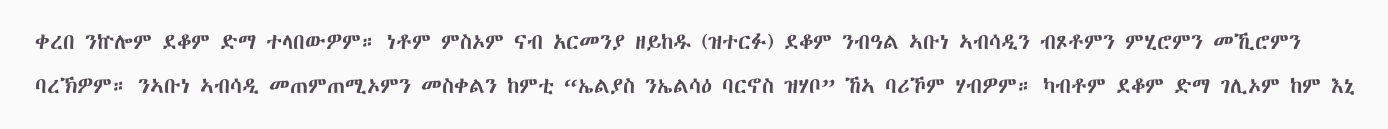ቀረበ ንኵሎም ደቆም ድማ ተላበውዎም። ነቶም ምስኦም ናብ አርመንያ ዘይከዱ (ዝተርፉ) ደቆም ንብዓል ኣቡነ ኣብሳዲን ብጾቶምን ምሂሮምን መኺሮምን ባረኽዎም። ንኣቡነ ኣብሳዲ መጠምጠሚኦምን መስቀልን ከምቲ “ኤልያስ ንኤልሳዕ ባርኖስ ዝሃቦ” ኸኣ ባሪኾም ሃብዎም። ካብቶም ደቆም ድማ ገሊኦም ከም እኒ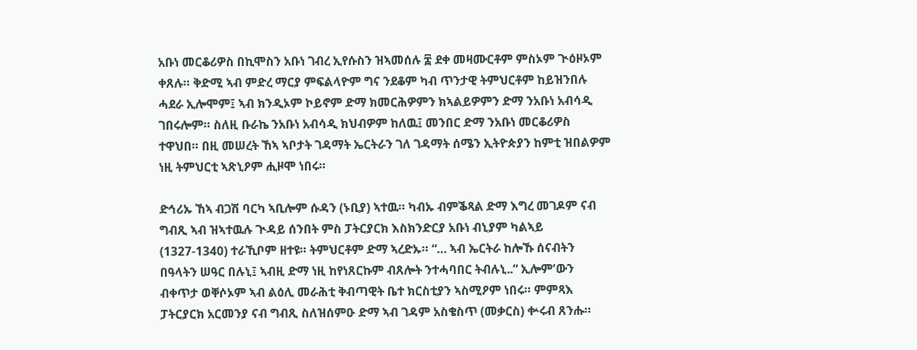አቡነ መርቆሪዎስ በኪሞስን አቡነ ገብረ ኢየሱስን ዝኣመሰሉ ፰ ደቀ መዛሙርቶም ምስኦም ጒዕዞኦም ቀጸሉ። ቅድሚ ኣብ ምድረ ማርያ ምፍልላዮም ግና ንደቆም ካብ ጥንታዊ ትምህርቶም ከይዝንበሉ ሓደራ ኢሎሞም፤ ኣብ ክንዲኦም ኮይኖም ድማ ክመርሕዎምን ክኣልይዎምን ድማ ንአቡነ አብሳዲ ገበሩሎም። ስለዚ ቡራኬ ንአቡነ አብሳዲ ክህብዎም ከለዉ፤ መንበር ድማ ንአቡነ መርቆሪዎስ ተዋህበ። በዚ መሠረት ኸኣ ኣቦታት ገዳማት ኤርትራን ገለ ገዳማት ሰሜን ኢትዮጵያን ከምቲ ዝበልዎም ነዚ ትምህርቲ ኣጽኒዖም ሒዞሞ ነበሩ።

ድኅሪኡ ኸኣ ብጋሽ ባርካ ኣቢሎም ሱዳን (ኑቢያ) ኣተዉ። ካብኡ ብምቕጻል ድማ እግረ መገዶም ናብ ግብጺ ኣብ ዝኣተዉሉ ጒዳይ ሰንበት ምስ ፓትርያርክ እስክንድርያ አቡነ ብኒያም ካልኣይ (1327-1340) ተራኺቦም ዘተዩ። ትምህርቶም ድማ ኣረድኡ። “… ኣብ ኤርትራ ከሎኹ ሰናብትን በዓላትን ሠዓር በሉኒ፤ ኣብዚ ድማ ነዚ ከየነጸርኩም ብጸሎት ንተሓባበር ትብሉኒ..” ኢሎም’ውን ብቀጥታ ወቐሶኦም ኣብ ልዕሊ መራሕቲ ቅብጣዊት ቤተ ክርስቲያን ኣስሚዖም ነበሩ። ምምጻእ ፓትርያርክ አርመንያ ናብ ግብጺ ስለዝሰምዑ ድማ ኣብ ገዳም አስቄስጥ (መቃርስ) ቍሩብ ጸንሑ።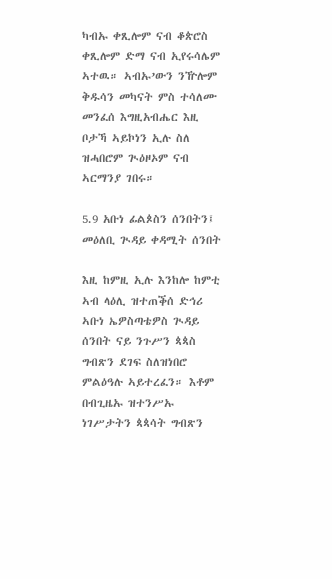ካብኡ ቀጺሎም ናብ ቆጵሮስ ቀጺሎም ድማ ናብ ኢየሩሳሌም ኣተዉ። ኣብኡ’ውን ንዅሎም ቅዱሳን መካናት ምስ ተሳለሙ መንፈሰ እግዚአብሔር እዚ ቦታኻ ኣይኮነን ኢሉ ስለ ዝሓበሮም ጒዕዞኦም ናብ ኣርማንያ ገበሩ።

5.9 አቡነ ፊልጶስን ሰንበትን፤ መዕለቢ ጒዳይ ቀዳሚት ሰንበት

እዚ ከምዚ ኢሉ እንከሎ ከምቲ ኣብ ላዕሊ ዝተጠቕሰ ድኅሪ ኣቡነ ኤዎስጣቴዎስ ጒዳይ ሰንበት ናይ ንጉሥን ጳጳስ ግብጽን ደገፍ ስለዝነበሮ ምልዕዓሉ ኣይተረፈን። እቶም በብጊዜኡ ዝተንሥኡ ነገሥታትን ጳጳሳት ግብጽን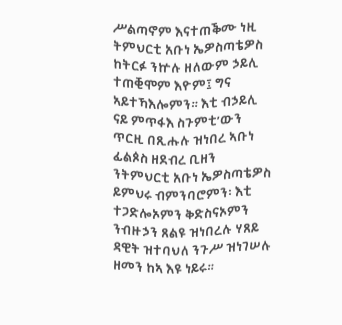ሥልጣኖም እናተጠቕሙ ነዚ ትምህርቲ አቡነ ኤዎስጣቴዎስ ከትርፉ ንኵሉ ዘለውም ኃይሊ ተጠቒሞም እዮም፤ ግና ኣይተኻእሎምን። እቲ ብኃይሊ ናይ ምጥፋእ ስጉምቲ’ውን ጥርዚ በጺሑሉ ዝነበረ ኣቡነ ፊልጶስ ዘደብረ ቢዘን ንትምህርቲ አቡነ ኤዎስጣቴዎስ ይምህሩ ብምንባሮምን፡ እቲ ተጋድሎኦምን ቅድስናኦምን ንብዙኃን ጸልዩ ዝነበረሉ ሃጸይ ዳዊት ዝተባህለ ንጉሥ ዝነገሠሉ ዘመን ከኣ እዩ ነይሩ።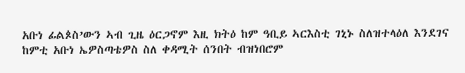አቡነ ፊልጶስ’ውን ኣብ ጊዜ ዕርጋኖም እዚ ክትዕ ከም ዓቢይ ኣርእስቲ ገኒኑ ስለዝተላዕለ እንደገና ከምቲ አቡነ ኤዎስጣቴዎስ ስለ ቀዳሚት ሰንበት ብዝነበሮም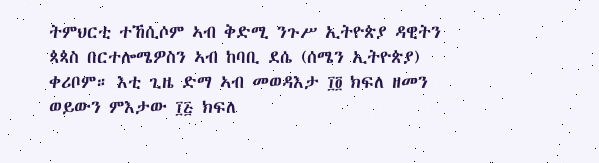ትምህርቲ ተኸሲሶም ኣብ ቅድሚ ንጉሥ ኢትዮጵያ ዳዊትን ጳጳስ በርተሎሜዎስን ኣብ ከባቢ ደሴ (ሰሜን ኢትዮጵያ) ቀሪቦም። እቲ ጊዜ ድማ ኣብ መወዳእታ ፲፬ ክፍለ ዘመን ወይውን ምእታው ፲፭ ክፍለ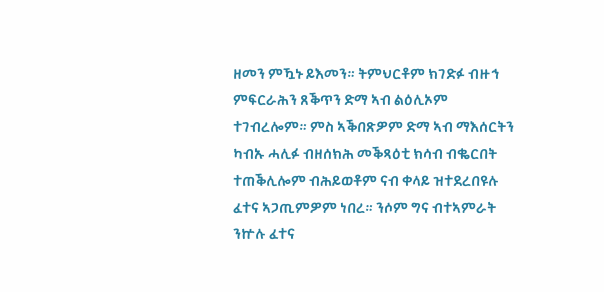ዘመን ምዃኑ ይእመን። ትምህርቶም ክገድፉ ብዙኅ ምፍርራሕን ጸቕጥን ድማ ኣብ ልዕሊኦም ተገብረሎም። ምስ ኣቕበጽዎም ድማ ኣብ ማእሰርትን ካብኡ ሓሊፉ ብዘሰክሕ መቕጻዕቲ ክሳብ ብቈርበት ተጠቕሊሎም ብሕይወቶም ናብ ቀላይ ዝተደረበዩሉ ፈተና ኣጋጢምዎም ነበረ። ንሶም ግና ብተኣምራት ንኵሉ ፈተና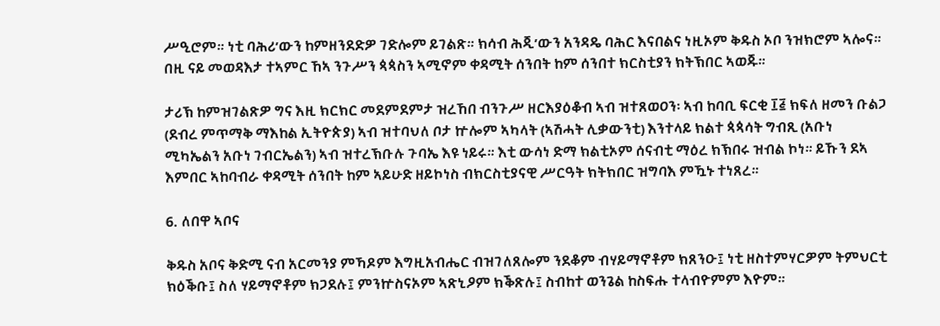ሥዒሮም። ነቲ ባሕሪ’ውን ከምዘንደድዎ ገድሎም ይገልጽ። ክሳብ ሕጂ’ውን አንዳዴ ባሕር እናበልና ነዚኦም ቅዱስ ኦቦ ንዝክሮም ኣሎና። በዚ ናይ መወዳእታ ተኣምር ኸኣ ንጉሥን ጳጳስን ኣሚኖም ቀዳሚት ሰንበት ከም ሰንበተ ክርስቲያን ክትኽበር ኣወጁ።

ታሪኽ ከምዝገልጽዎ ግና እዚ ክርክር መደምደምታ ዝረኸበ ብንጉሥ ዘርእያዕቆብ ኣብ ዝተጸወዐን፡ ኣብ ከባቢ ፍርቂ ፲፭ ክፍለ ዘመን ቡልጋ (ደብረ ምጥማቅ ማእከል ኢትዮጵያ) ኣብ ዝተባህለ ቦታ ኵሎም ኣካላት (ኣሽሓት ሊቃውንቲ) እንተላይ ክልተ ጳጳሳት ግብጺ (አቡነ ሚካኤልን አቡነ ገብርኤልን) ኣብ ዝተረኽቡሉ ጉባኤ እዩ ነይሩ። እቲ ውሳነ ድማ ክልቲኦም ሰናብቲ ማዕረ ክኽበሩ ዝብል ኮነ። ይኹን ደኣ እምበር ኣከባብራ ቀዳሚት ሰንበት ከም ኣይሁድ ዘይኮነስ ብክርስቲያናዊ ሥርዓት ክትክበር ዝግባእ ምዃኑ ተነጸረ።

6. ለበዋ ኣቦና

ቅዱስ አቦና ቅድሚ ናብ አርመንያ ምኻዶም እግዚአብሔር ብዝገለጸሎም ንደቆም ብሃይማኖቶም ክጸንዑ፤ ነቲ ዘስተምሃርዎም ትምህርቲ ክዕቕቡ፤ ስለ ሃይማኖቶም ክጋደሉ፤ ምንኵስናኦም ኣጽኒዖም ክቕጽሉ፤ ስብከተ ወንጌል ከስፍሑ ተላብዮምም እዮም።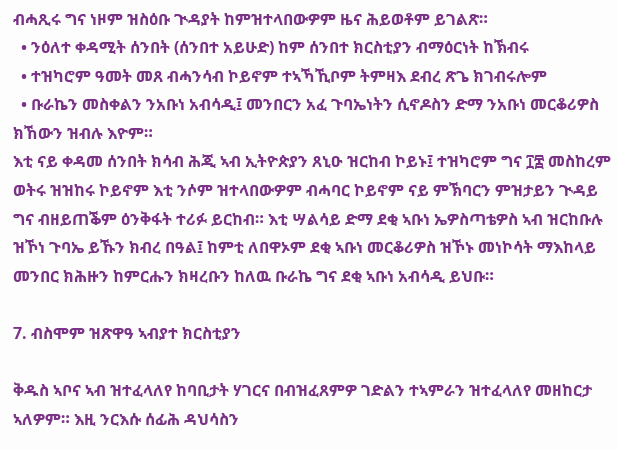ብሓጺሩ ግና ነዞም ዝስዕቡ ጒዳያት ከምዝተላበውዎም ዜና ሕይወቶም ይገልጽ።
  • ንዕለተ ቀዳሚት ሰንበት (ሰንበተ አይሁድ) ከም ሰንበተ ክርስቲያን ብማዕርነት ከኽብሩ
  • ተዝካሮም ዓመት መጸ ብሓንሳብ ኮይኖም ተኣኻኺቦም ትምዛእ ደብረ ጽጌ ክገብሩሎም
  • ቡራኬን መስቀልን ንአቡነ አብሳዲ፤ መንበርን አፈ ጉባኤነትን ሲኖዶስን ድማ ንአቡነ መርቆሪዎስ ክኸውን ዝብሉ እዮም።
እቲ ናይ ቀዳመ ሰንበት ክሳብ ሕጂ ኣብ ኢትዮጵያን ጸኒዑ ዝርከብ ኮይኑ፤ ተዝካሮም ግና ፲፰ መስከረም ወትሩ ዝዝከሩ ኮይኖም እቲ ንሶም ዝተላበውዎም ብሓባር ኮይኖም ናይ ምኽባርን ምዝታይን ጒዳይ ግና ብዘይጠቕም ዕንቅፋት ተሪፉ ይርከብ። እቲ ሣልሳይ ድማ ደቂ ኣቡነ ኤዎስጣቴዎስ ኣብ ዝርከቡሉ ዝኾነ ጉባኤ ይኹን ክብረ በዓል፤ ከምቲ ለበዋኦም ደቂ ኣቡነ መርቆሪዎስ ዝኾኑ መነኮሳት ማእከላይ መንበር ክሕዙን ከምርሑን ክዛረቡን ከለዉ ቡራኬ ግና ደቂ ኣቡነ አብሳዲ ይህቡ።

7. ብስሞም ዝጽዋዓ ኣብያተ ክርስቲያን

ቅዱስ ኣቦና ኣብ ዝተፈላለየ ከባቢታት ሃገርና በብዝፈጸምዎ ገድልን ተኣምራን ዝተፈላለየ መዘከርታ ኣለዎም። እዚ ንርእሱ ሰፊሕ ዳህሳስን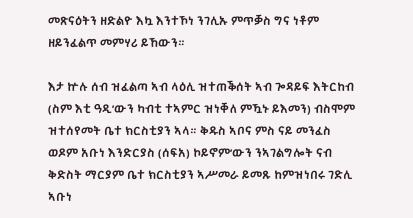መጽናዕትን ዘድልዮ እኳ እንተኾነ ንገሊኡ ምጥቓስ ግና ነቶም ዘይንፈልጥ መምሃሪ ይኸውን።

እታ ኵሉ ሰብ ዝፈልጣ ኣብ ላዕሊ ዝተጠቕሰት ኣብ ጐዳይፍ እትርከብ (ስም እቲ ዓዲ’ውን ካብቲ ተኣምር ዝነቐለ ምዃኑ ይእመን) ብስሞም ዝተሰየመት ቤተ ክርስቲያን ኣላ። ቅዱስ ኣቦና ምስ ናይ መንፈስ ወዶም አቡነ እንድርያስ (ሰፍአ) ኮይኖም’ውን ንኣገልግሎት ናብ ቅድስት ማርያም ቤተ ክርስቲያን ኣሥመራ ይመጹ ከምዝነበሩ ገድሊ ኣቡነ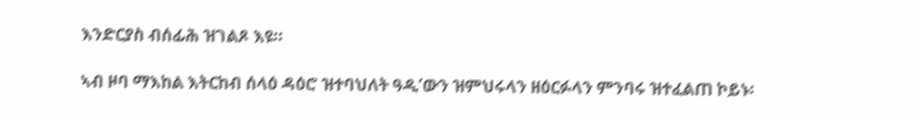እንድርያስ ብሰፊሕ ዝገልጾ እዩ።

ኣብ ዞባ ማእከል እትርከብ ሰላዕ ዳዕሮ ዝተባህለት ዓዲ’ውን ዝምህሩላን ዘዕርፉላን ምንባሩ ዝተፈልጠ ኮይኑ፡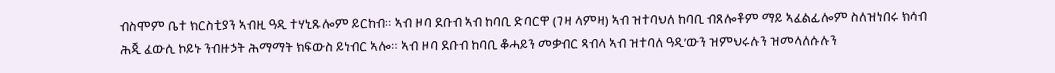ብስሞም ቤተ ክርስቲያን ኣብዚ ዓዲ ተሃኒጹሎም ይርከብ። ኣብ ዞባ ደቡብ ኣብ ከባቢ ድባርዋ (ገዛ ላምዛ) ኣብ ዝተባህለ ከባቢ ብጸሎቶም ማይ ኣፈልፊሎም ስለዝነበሩ ክሳብ ሕጂ ፈውሲ ኮይኑ ንብዙኃት ሕማማት ክፍውስ ይነብር ኣሎ። ኣብ ዞባ ደቡብ ከባቢ ቆሓይን መቃብር ጻብላ ኣብ ዝተባለ ዓዲ’ውን ዝምህሩሉን ዝመላለሱሉን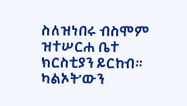ስለዝነበሩ ብስሞም ዝተሠርሐ ቤተ ክርስቲያን ይርከብ። ካልኦት’ውን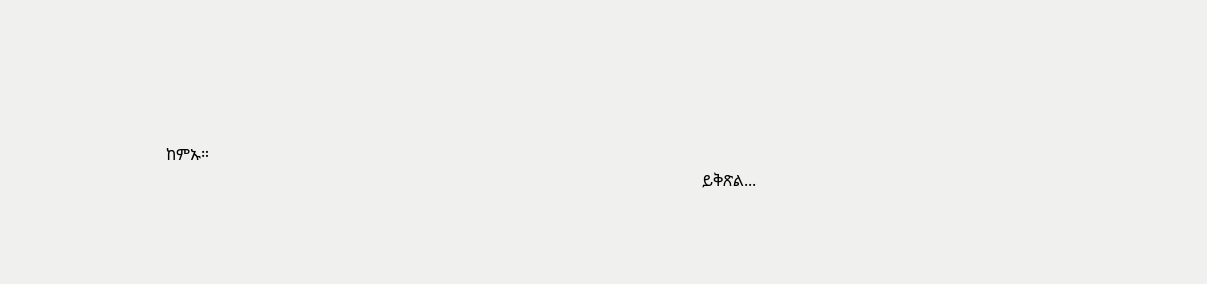ከምኡ።
                                                                                                                                      ይቅጽል...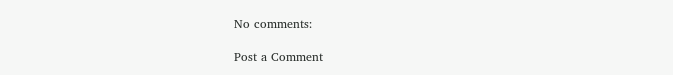No comments:

Post a Comment